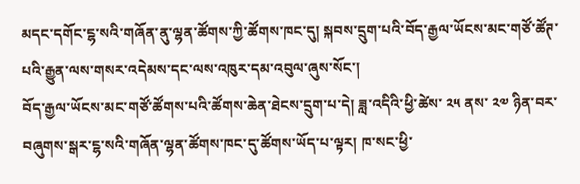མདང་དགོང་ངྷ་སའི་གཞོན་ནུ་ལྷན་ཚོགས་ཀྱི་ཚོགས་ཁང་དུ། སྐབས་དྲུག་པའི་བོད་རྒྱལ་ཡོངས་མང་གཙོ་ཚོཊ་པའི་རྒྱུན་ལས་གསར་འདེམས་དང་ལས་འཁུར་དམ་འབུལ་ཞུས་སོང་།
བོད་རྒྱལ་ཡོངས་མང་གཙོ་ཚོགས་པའི་ཚོགས་ཆེན་ཐེངས་དྲུག་པ་དེ། ཟླ་འདིའི་ཕྱི་ཚེས་ ༢༥ ནས་ ༢༧ ཉིན་བར་བཞུགས་སྒར་ངྷ་སའི་གཞོན་ལྷན་ཚོགས་ཁང་དུ་ཚོགས་ཡོད་པ་ལྟར། ཁ་སང་ཕྱི་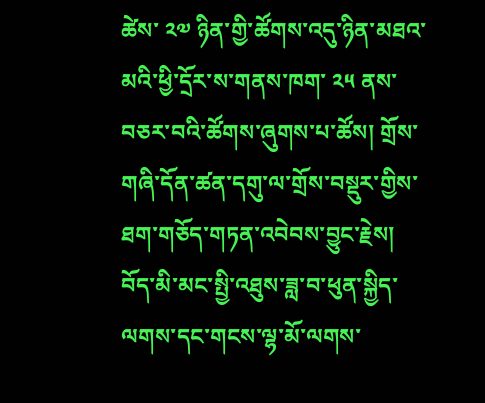ཚེས་ ༢༧ ཉིན་གྱི་ཚོགས་འདུ་ཉིན་མཐའ་མའི་ཕྱི་དྲོར་ས་གནས་ཁག་ ༢༥ ནས་བཅར་བའི་ཚོགས་ཞུགས་པ་ཚོས། གྲོས་གཞི་དོན་ཚན་དགུ་ལ་གྲོས་བསྡུར་གྱིས་ཐག་གཅོད་གཏན་འབེབས་བྱུང་རྗེས། བོད་མི་མང་སྤྱི་འཐུས་ཟླ་བ་ཕུན་སྐྱིད་ལགས་དང་གངས་ལྷ་མོ་ལགས་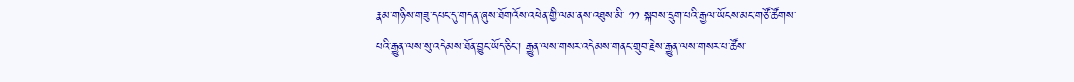རྣམ་གཉིས་གཟུ་དཔང་དུ་གདན་ཞུས་ཐོགའོས་འཕེན་གྱི་ལམ་ནས་འཐུས་མི་ ༡༡ སྐབས་དྲུག་པའི་རྒྱལ་ཡོངས་མང་གཙོ་ཚོགས་པའི་རྒྱུན་ལས་སུ་འདེམས་ཐོན་བྱུང་ཡོད་ཅིང་། རྒྱུན་ལས་གསར་འདེམས་གནང་གྲུབ་རྗེས་རྒྱུན་ལས་གསར་པ་ཚོས་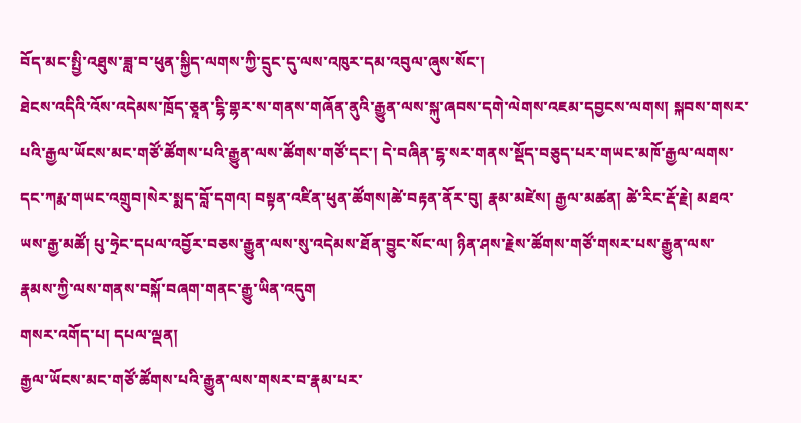བོད་མང་སྤྱི་འཐུས་ཟླ་བ་ཕུན་སྐྱིད་ལགས་ཀྱི་དྲུང་དུ་ལས་འཁུར་དམ་འབུལ་ཞུས་སོང་།
ཐེངས་འདིའི་འོས་འདེམས་ཁྲོད་ཅཱན་ངྷི་གྷར་ས་གནས་གཞོན་ནུའི་རྒྱུན་ལས་སྐུ་ཞབས་དགེ་ལེགས་འཇམ་དབྱངས་ལགས། སྐབས་གསར་པའི་རྒྱལ་ཡོངས་མང་གཙོ་ཚོགས་པའི་རྒྱུན་ལས་ཚོགས་གཙོ་དང་། དེ་བཞིན་ངྷ་སར་གནས་སྡོད་བཅུད་པར་གཡང་མཁོ་རྒྱལ་ལགས་དང་ཀརྨ་གཡང་འགྲུབ།སེར་སྨད་བློ་དགའ། བསྟན་འཛིན་ཕུན་ཚོགས།ཚེ་བརྟན་ནོར་བུ། རྣམ་མཛེས། རྒྱལ་མཚན། ཚེ་རིང་རྡོ་རྗེ། མཐའ་ཡས་རྒྱ་མཚོ། པུ་ཧྲེང་དཔལ་འབྱོར་བཅས་རྒྱུན་ལས་སུ་འདེམས་ཐོན་བྱུང་སོང་ལ། ཉིན་ཤས་རྗེས་ཚོགས་གཙོ་གསར་པས་རྒྱུན་ལས་རྣམས་ཀྱི་ལས་གནས་བསྐོ་བཞག་གནང་རྒྱུ་ཡིན་འདུག
གསར་འགོད་པ། དཔལ་ལྡན།
རྒྱལ་ཡོངས་མང་གཙོ་ཚོགས་པའི་རྒྱུན་ལས་གསར་བ་རྣམ་པར་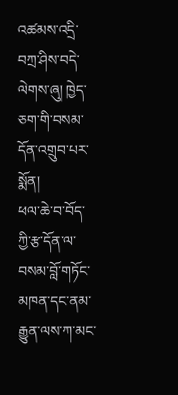འཚམས་འདྲི་བཀྲ་ཤིས་བདེ་ལེགས་ཞུ། ཁྱེད་ཅག་གི་བསམ་དོན་འགྲུབ་པར་སྨོན།
ཕལ་ཆེ་བ་བོད་ཀྱི་རྩ་དོན་ལ་བསམ་བློ་གཏོང་མཁན་དང་ནམ་རྒྱུན་ལས་ཀ་མང་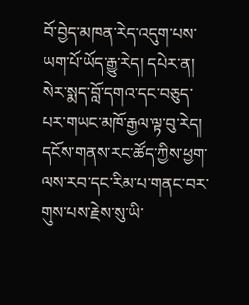བོ་བྱེད་མཁན་རེད་འདུག་པས་ཡག་པོ་ཡོད་རྒྱུ་རེད། དཔེར་ན། སེར་སྨད་བློ་དགའ་དང་བཅུད་པར་གཡང་མཁོ་རྒྱལ་ལྟ་བུ་རེད། དངོས་གནས་རང་ཚོད་ཀྱིས་ཕྱག་ལས་རབ་དང་རིམ་པ་གནང་བར་གུས་པས་རྗེས་སུ་ཡི་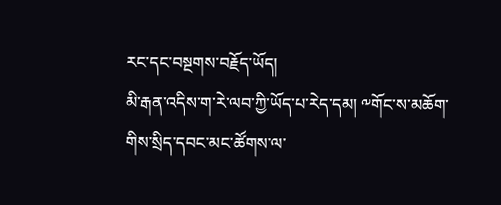རང་དང་བསྔགས་བརྗོད་ཡོད།
མི་རྒན་འདིས་ག་རེ་ལབ་ཀྱི་ཡོད་པ་རེད་དམ། ༸གོང་ས་མཆོག་གིས་སྲིད་དབང་མང་ཚོགས་ལ་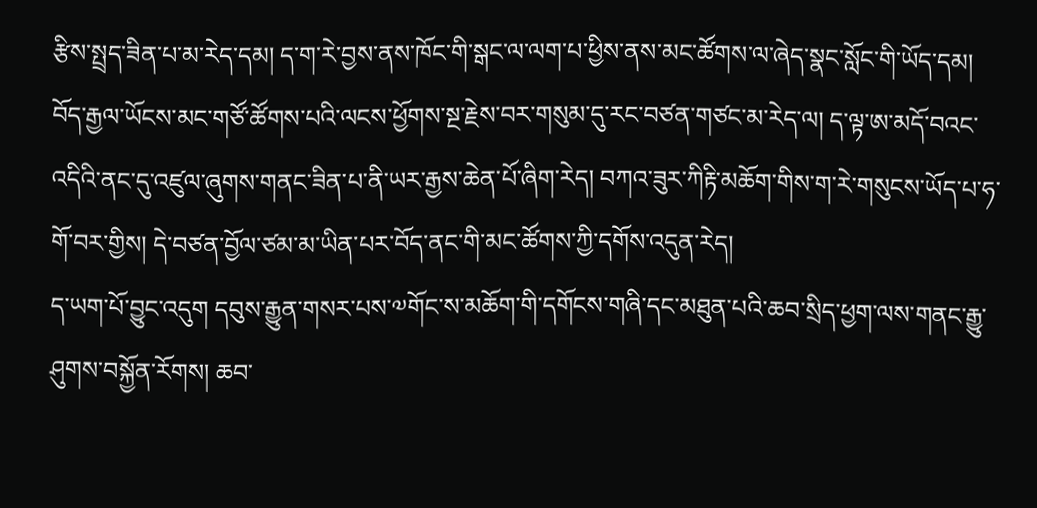རྩིས་སྤྲད་ཟིན་པ་མ་རེད་དམ། ད་ག་རེ་བྱས་ནས་ཁོང་གི་སྒང་ལ་ལག་པ་ཕྱིས་ནས་མང་ཚོགས་ལ་ཞེད་སྣང་སློང་གི་ཡོད་དམ། བོད་རྒྱལ་ཡོངས་མང་གཙོ་ཚོགས་པའི་ལངས་ཕྱོགས་སྔ་རྗེས་བར་གསུམ་དུ་རང་བཙན་གཙང་མ་རེད་ལ། ད་ལྟ་ཨ་མདོ་བའང་འདིའི་ནང་དུ་འཛུལ་ཞུགས་གནང་ཟིན་པ་ནི་ཡར་རྒྱས་ཆེན་པོ་ཞིག་རེད། བཀའ་ཟུར་ཀིརྟི་མཆོག་གིས་ག་རེ་གསུངས་ཡོད་པ་ཧ་གོ་བར་གྱིས། དེ་བཙན་བྱོལ་ཙམ་མ་ཡིན་པར་བོད་ནང་གི་མང་ཚོགས་ཀྱི་དགོས་འདུན་རེད།
ད་ཡག་པོ་བྱུང་འདུག དབུས་རྒྱུན་གསར་པས་༧གོང་ས་མཆོག་གི་དགོངས་གཞི་དང་མཐུན་པའི་ཆབ་སྲིད་ཕྱག་ལས་གནང་རྒྱུ་ཤུགས་བསྐྱོན་རོགས། ཆབ་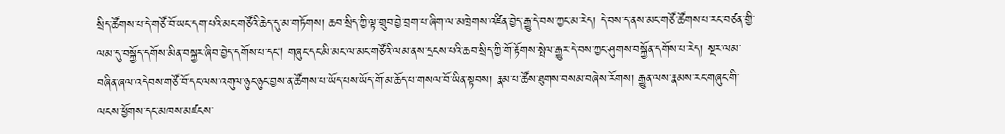སྲིད་ཚོགས་པ་དེ་གཙོ་བོ་ཡང་དག་པའི་མང་གཙོའི་ཆེད་དུ་མ་གཏོགས། ཆབ་སྲིད་ཀྱི་ལྟ་གྲུབ་བྱེ་བྲག་པ་ཞིག་ལ་མཁྲེགས་འཛིན་བྱེད་རྒྱུ་དེ་བས་ཀྱང་མ་རེད། དེ་བས་ད་ནས་མང་གཙོ་ཚོགས་པ་རང་བཙན་གྱི་ལམ་དུ་བསྐྱོད་དགོས་མིན་བསྐྱར་ཞིབ་བྱེད་དགོས་པ་དང། གཞུང་དང་མི་མང་ལ་མང་གཙོའི་ལམ་ནས་དྲངས་པའི་ཆབ་སྲིད་ཀྱི་གོ་རྟོགས་སྤེལ་རྒྱུར་དེ་བས་ཀྱང་ཤུགས་བསྐྱོན་དགོས་པ་རེད། སྔར་ལམ་བཞིན་ཞལ་འདེབས་གཙོ་བོ་དང་ལས་འགུལ་ཉུང་ཉུང་བྱས་ན་ཚོགས་པ་ཡོད་པས་ཡོད་གོ་མ་ཆོད་པ་གསལ་བོ་ཡིན་སྟབས། རྣམ་པ་ཚོས་ཐུགས་བསམ་བཞེས་རོགས། རྒྱུན་ལས་རྣམས་རང་གཞུང་གི་ལངས་ཕྱོགས་དང་མཁས་མཛངས་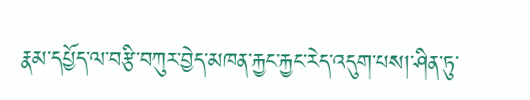རྣམ་དཔྱོད་ལ་བརྩི་བཀུར་བྱེད་མཁན་རྐྱང་རྐྱང་རེད་འདུག་པས།་ཤིན་ཏུ་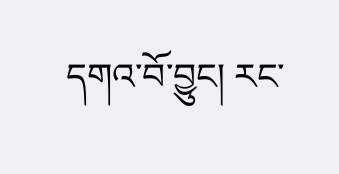དགའ་བོ་བྱུང། རང་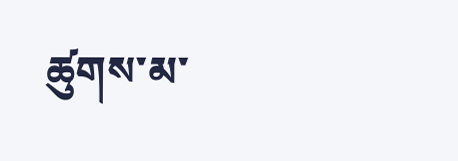ཚུགས་མ་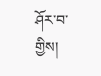ཤོར་བ་གྱིས།